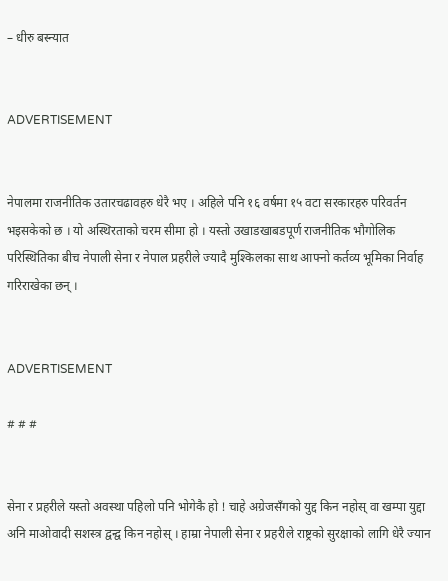– धीरु बस्न्यात


ADVERTISEMENT


नेपालमा राजनीतिक उतारचढावहरु धेरै भए । अहिले पनि १६ वर्षमा १५ वटा सरकारहरु परिवर्तन भइसकेको छ । यो अस्थिरताको चरम सीमा हो । यस्तो उखाडखाबडपूर्ण राजनीतिक भौगोलिक परिस्थितिका बीच नेपाली सेना र नेपाल प्रहरीले ज्यादै मुश्किलका साथ आफ्नो कर्तव्य भूमिका निर्वाह गरिराखेका छन् ।


ADVERTISEMENT

# # #


सेना र प्रहरीले यस्तो अवस्था पहिलो पनि भोगेकै हो ! चाहे अग्रेजसँगको युद्द किन नहोस् वा खम्पा युद्दा अनि माओवादी सशस्त्र द्वन्द्व किन नहोस् । हाम्रा नेपाली सेना र प्रहरीले राष्ट्रको सुरक्षाको लागि धेरै ज्यान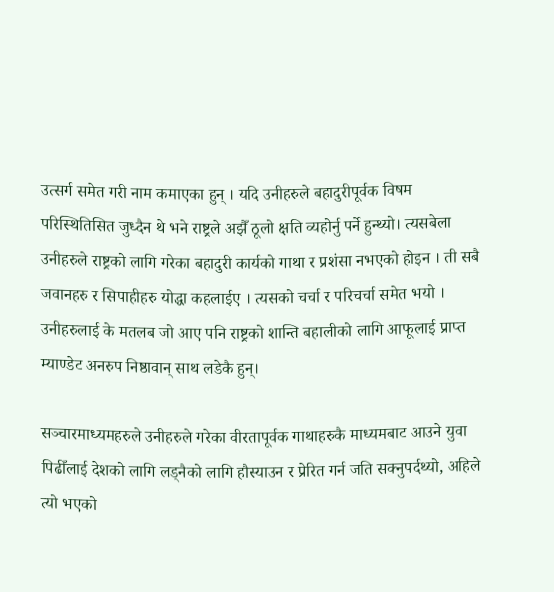उत्सर्ग समेत गरी नाम कमाएका हुन् । यदि उनीहरुले बहादुरीपूर्वक विषम परिस्थितिसित जुध्दैन थे भने राष्ट्रले अझैँ ठूलो क्षति व्यहोर्नु पर्ने हुन्थ्यो। त्यसबेला उनीहरुले राष्ट्रको लागि गरेका बहादुरी कार्यको गाथा र प्रशंसा नभएको होइन । ती सबै जवानहरु र सिपाहीहरु योद्धा कहलाईए । त्यसको चर्चा र परिचर्चा समेत भयो । उनीहरुलाई के मतलब जो आए पनि राष्ट्रको शान्ति बहालीको लागि आफूलाई प्राप्त म्याण्डेट अनरुप निष्ठावान् साथ लडेकै हुन्।

सञ्चारमाध्यमहरुले उनीहरुले गरेका वीरतापूर्वक गाथाहरुकै माध्यमबाट आउने युवा पिढीँलाई देशको लागि लड्नैको लागि हौस्याउन र प्रेरित गर्न जति सक्नुपर्दथ्यो, अहिले त्यो भएको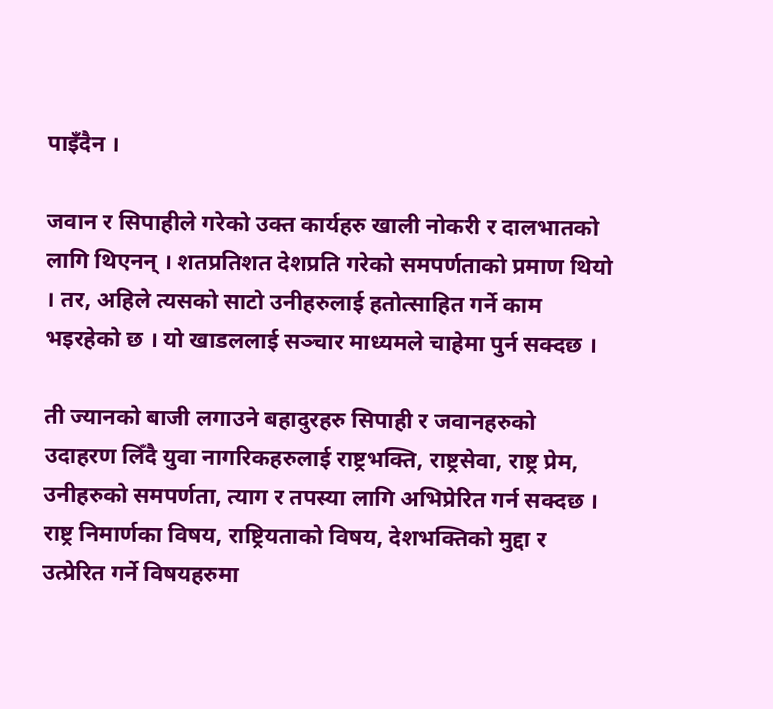पाइँदैन ।

जवान र सिपाहीले गरेको उक्त कार्यहरु खाली नोकरी र दालभातको लागि थिएनन् । शतप्रतिशत देशप्रति गरेको समपर्णताको प्रमाण थियो । तर, अहिले त्यसको साटो उनीहरुलाई हतोत्साहित गर्ने काम भइरहेको छ । यो खाडललाई सञ्चार माध्यमले चाहेमा पुर्न सक्दछ ।

ती ज्यानको बाजी लगाउने बहादुरहरु सिपाही र जवानहरुको उदाहरण लिँदै युवा नागरिकहरुलाई राष्ट्रभक्ति, राष्ट्रसेवा, राष्ट्र प्रेम, उनीहरुको समपर्णता, त्याग र तपस्या लागि अभिप्रेरित गर्न सक्दछ । राष्ट्र निमार्णका विषय, राष्ट्रियताको विषय, देशभक्तिको मुद्दा र उत्प्रेरित गर्ने विषयहरुमा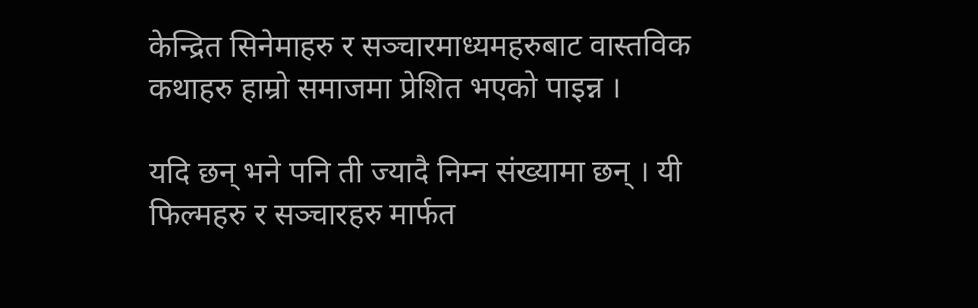केन्द्रित सिनेमाहरु र सञ्चारमाध्यमहरुबाट वास्तविक कथाहरु हाम्रो समाजमा प्रेशित भएको पाइन्न ।

यदि छन् भने पनि ती ज्यादै निम्न संख्यामा छन् । यी फिल्महरु र सञ्चारहरु मार्फत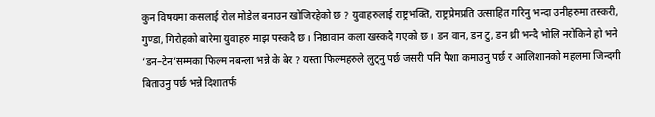कुन विषयमा कसलाई रोल मोडेल बनाउन खोजिरहेको छ ? युवाहरुलाई राष्ट्रभक्ति, राष्ट्रप्रेमप्रति उत्साहित गरिनु भन्दा उनीहरुमा तस्करी, गुण्डा, गिरोहको बारेमा युवाहरु माझ पस्कदै छ । निष्ठावान कला खस्कदै गएको छ । डन वान, डन टु, डन थ्री भन्दै भोलि नरोकिने हो भने ‘डन–टेन’सम्मका फिल्म नबन्ला भन्ने के बेर ? यस्ता फिल्महरुले लुट्नु पर्छ जसरी पनि पैशा कमाउनु पर्छ र आलिशानको महलमा जिन्दगी बिताउनु पर्छ भन्ने दिशातर्फ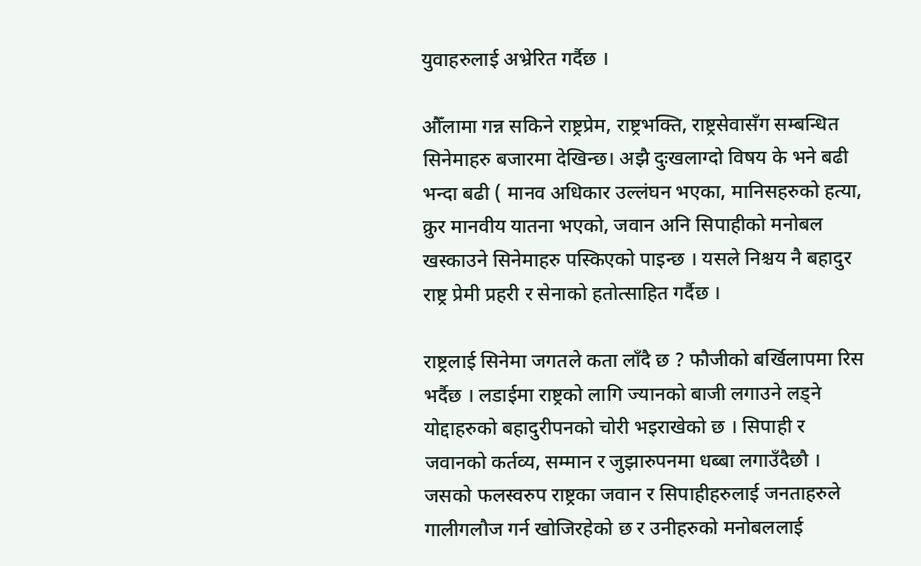युवाहरुलाई अभ्रेरित गर्दैछ ।

औँलामा गन्न सकिने राष्ट्रप्रेम, राष्ट्रभक्ति, राष्ट्रसेवासँग सम्बन्धित सिनेमाहरु बजारमा देखिन्छ। अझै दुःखलाग्दो विषय के भने बढी भन्दा बढी ( मानव अधिकार उल्लंघन भएका, मानिसहरुको हत्या, क्रुर मानवीय यातना भएको, जवान अनि सिपाहीको मनोबल खस्काउने सिनेमाहरु पस्किएको पाइन्छ । यसले निश्चय नै बहादुर राष्ट्र प्रेमी प्रहरी र सेनाको हतोत्साहित गर्दैछ ।

राष्ट्रलाई सिनेमा जगतले कता लाँदै छ ? फौजीको बर्खिलापमा रिस भर्दैछ । लडाईमा राष्ट्रको लागि ज्यानको बाजी लगाउने लड्ने योद्दाहरुको बहादुरीपनको चोरी भइराखेको छ । सिपाही र जवानको कर्तव्य, सम्मान र जुझारुपनमा धब्बा लगाउँदैछौ । जसको फलस्वरुप राष्ट्रका जवान र सिपाहीहरुलाई जनताहरुले गालीगलौज गर्न खोजिरहेको छ र उनीहरुको मनोबललाई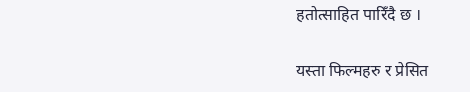हतोत्साहित पारिँदै छ ।

यस्ता फिल्महरु र प्रेसित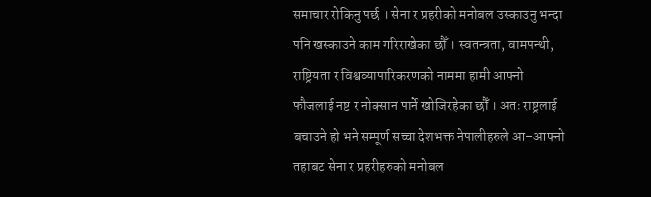समाचार रोकिनु पर्छ । सेना र प्रहरीको मनोबल उस्काउनु भन्दा पनि खस्काउने काम गरिराखेका छौँ । स्वतन्त्रता, वामपन्थी, राष्ट्रियता र विश्वव्यापारिकरणको नाममा हामी आफ्नो फौजलाई नष्ट र नोक्सान पार्ने खोजिरहेका छौँ । अतः राष्ट्रलाई बचाउने हो भने सम्पूर्ण सच्चा देशभक्त नेपालीहरुले आ–आफ्नो तहाबट सेना र प्रहरीहरुको मनोबल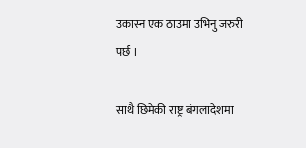उकास्न एक ठाउमा उभिनु जरुरी पर्छ ।

साथै छिमेकी राष्ट्र बंगलादेशमा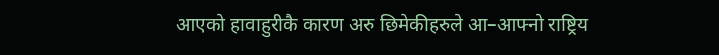आएको हावाहुरीकै कारण अरु छिमेकीहरुले आ–आफ्नो राष्ट्रिय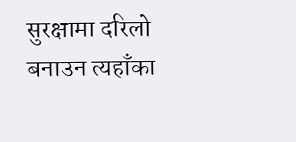सुरक्षामा दरिलो बनाउन त्यहाँका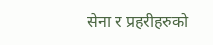सेना र प्रहरीहरुको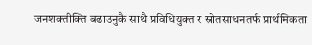जनशक्तीक्ति बढाउनुकै साथै प्रविधियुक्त र स्रोतसाधनतर्फ प्रार्थमिकता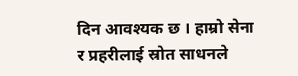दिन आवश्यक छ । हाम्रो सेना र प्रहरीलाई स्रोत साधनले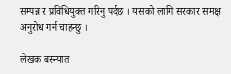सम्पन्न र प्रविधियुक्त गरिनु पर्दछ । यसको लागि सरकार समक्ष अनुरोध गर्न चाहन्छु ।

लेखक बस्न्यात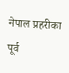नेपाल प्रहरीका पूर्व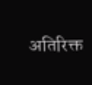अतिरिक्त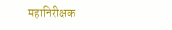महानिरीक्षक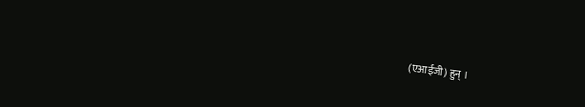(एआईजी) हुन् ।